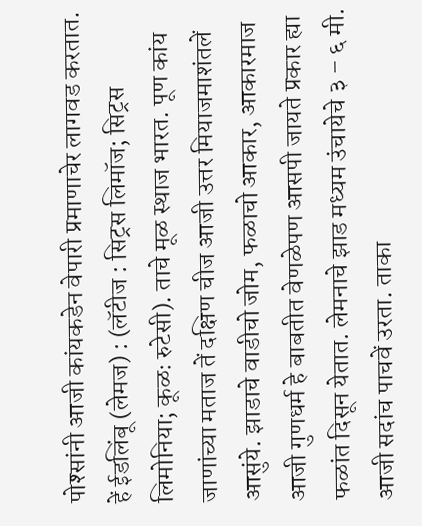पोश्सांनी आजी कांयकडेन वेपारी प्रमाणाचेर लागवड करतात. हें ईडलिंबू (लेमज) : (लॅटीज : सिट्रस लिमॉज; सिट्रस लिमोनिया; कूळः रुटेसी). ताचे मूळ स्थाज भारत. पूण कांय जाणांच्या मताज तें दक्षिण चीज आजी उत्तर मियाजमाशंतलें आसुंये. झाडाचे वाडीचो जोम, फळाचो आकार, आकारमाज आजी गुणधर्म हे बाबतीत वेणळेपण आसपी जायते प्रकार ह्या फळांत दिसून येतात. लेमनाचे झाड मध्यम उंचायेचे ३ – ६ मी. आजी सदांच पाचवें उरता. ताका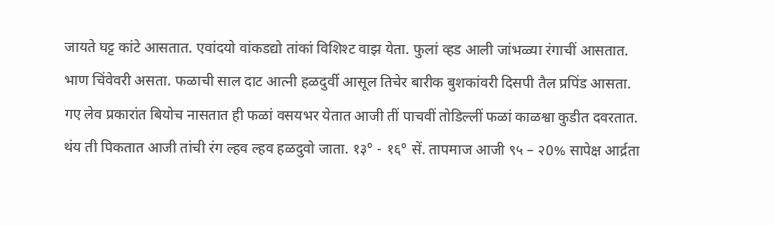जायते घट्ट कांटे आसतात. एवांदयो वांकडद्यो तांकां विशिश्ट वाझ येता. फुलां व्हड आली जांभळ्या रंगाचीं आसतात. भाण चिंवेवरी असता. फळाची साल दाट आत्नी हळदुर्वी आसूल तिचेर बारीक बुशकांवरी दिसपी तैल प्रपिंड आसता. गए लेव प्रकारांत बियोच नासतात ही फळां वसयभर येतात आजी तीं पाचवीं तोडिल्लीं फळां काळश्वा कुडीत दवरतात. थंय ती पिकतात आजी तांची रंग ल्हव ल्हव हळदुवो जाता. १३° - १६° सें. तापमाज आजी ९५ – २0% सापेक्ष आर्द्रता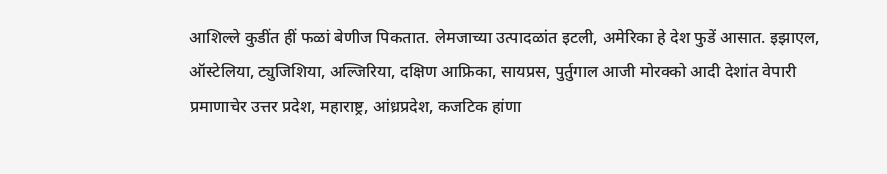आशिल्ले कुडींत हीं फळां बेणीज पिकतात. लेमजाच्या उत्पादळांत इटली, अमेरिका हे देश फुडें आसात. इझाएल, ऑस्टेलिया, ट्युजिशिया, अल्जिरिया, दक्षिण आफ्रिका, सायप्रस, पुर्तुगाल आजी मोरक्को आदी देशांत वेपारी प्रमाणाचेर उत्तर प्रदेश, महाराष्ट्र, आंध्रप्रदेश, कजटिक हांणा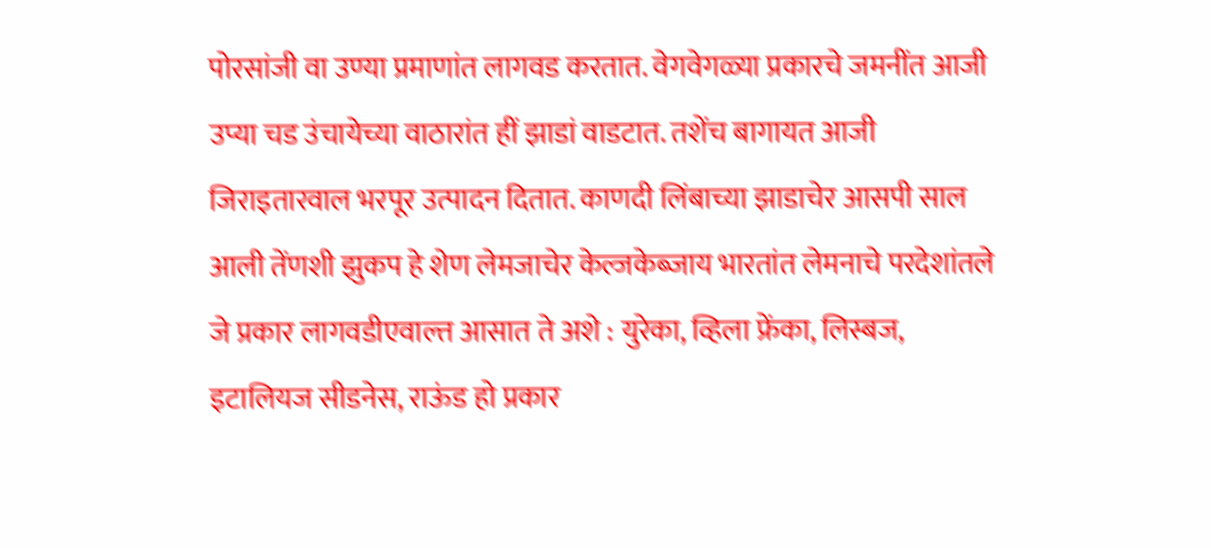पोरसांजी वा उण्या प्रमाणांत लागवड करतात. वेगवेगळ्या प्रकारचे जमनींत आजी उप्या चड उंचायेच्या वाठारांत हीं झाडां वाडटात. तशेंच बागायत आजी जिराइतारवाल भरपूर उत्पादन दितात. काणदी लिंबाच्या झाडाचेर आसपी साल आली तेंणशी झुकप हे शेण लेमजाचेर केल्जकेब्जाय भारतांत लेमनाचे परदेशांतले जे प्रकार लागवडीएवाल्त आसात ते अशे : युरेका, व्हिला फ्रेंका, लिस्बज, इटालियज सीडनेस, राऊंड हो प्रकार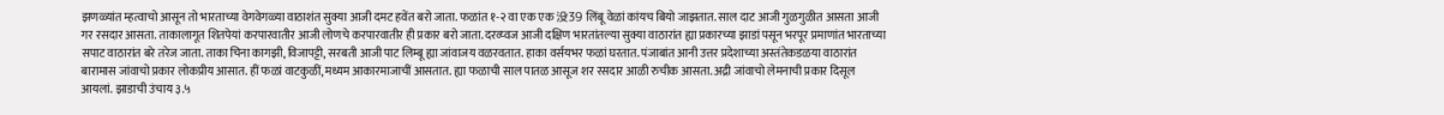झणळ्यांत म्हत्वाचो आसून तो भारताच्या वेगवेगळ्या वाठाशंत सुक्या आजी दमट हवेंत बरो जाता. फळांत १-२ वा एक एक 没39 लिंबू वेळां कांयच बियो जाझतात. साल दाट आजी गुळगुळीत आसता आजी गर रसदार आसता. ताकालागूत शितपेयां करपारवातीर आजी लोणचे करपारवातीर ही प्रकार बरो जाता. दरव्य्वज आजी दक्षिण भारतांतल्या सुक्या वाठारांत ह्या प्रकारच्या झाडां पसून भरपूर प्रमाणांत भारताच्या सपाट वाठारांत बरे तरेज जाता. ताका चिना कागझी, विजापट्टी, सरबती आजी पाट लिम्बू ह्या जांवाजय वळरवतात. हाका वर्सयभर फळां घरतात. पंजाबांत आनी उत्तर प्रदेशाच्या अस्तंतेकडळया वाठारांत बारामास जांवाचो प्रकार लोकप्रीय आसात. हीं फळां वाटकुळीं, मध्यम आकारमाजाचीं आसतात. ह्या फळाची साल पातळ आसूज शर रसदार आळी रुचीक आसता. अद्री जांवाचो लेमनाची प्रकार दिसूल आयलां. झाडाची उंचाय ३.५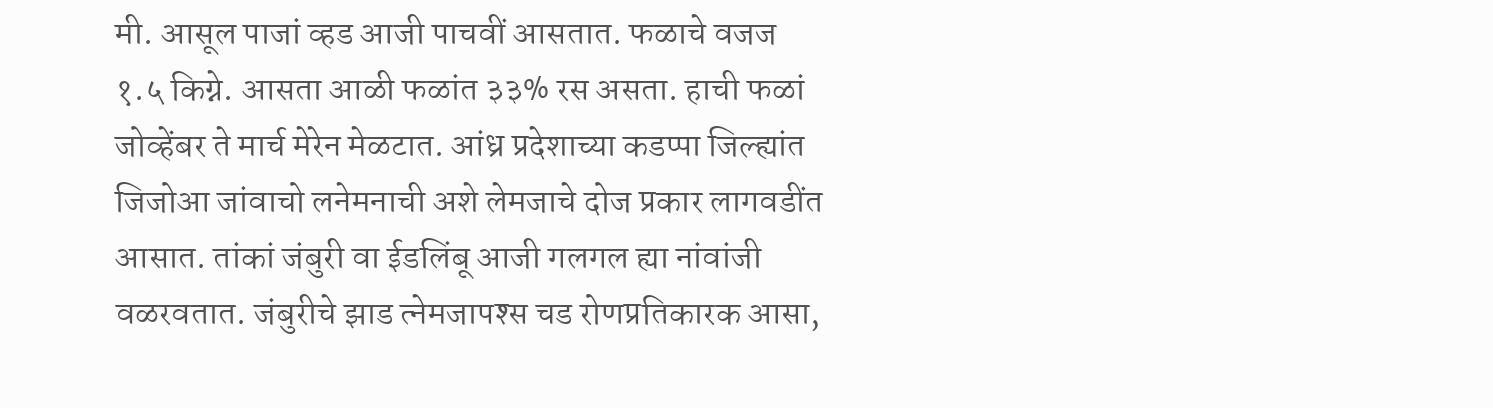मी. आसूल पाजां व्हड आजी पाचवीं आसतात. फळाचे वजज १.५ किग्ने. आसता आळी फळांत ३३% रस असता. हाची फळां जोव्हेंबर ते मार्च मेरेन मेळटात. आंध्र प्रदेशाच्या कडप्पा जिल्ह्यांत जिजोआ जांवाचो लनेमनाची अशे लेमजाचे दोज प्रकार लागवडींत आसात. तांकां जंबुरी वा ईडलिंबू आजी गलगल ह्या नांवांजी वळरवतात. जंबुरीचे झाड त्नेमजापश्स चड रोणप्रतिकारक आसा,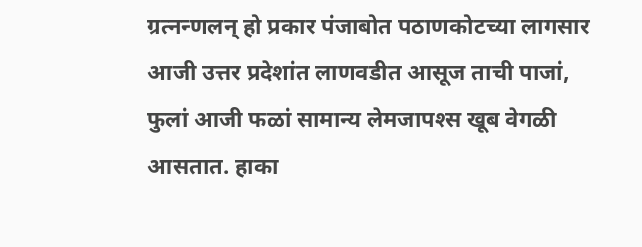ग्रत्नन्णलन् हो प्रकार पंजाबोत पठाणकोटच्या लागसार आजी उत्तर प्रदेशांत लाणवडीत आसूज ताची पाजां, फुलां आजी फळां सामान्य लेमजापश्स खूब वेगळी आसतात. हाका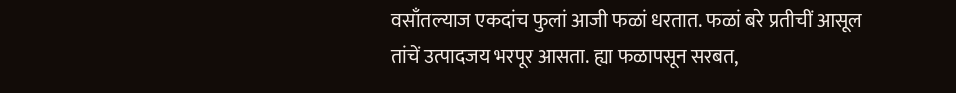वसाँतल्याज एकदांच फुलां आजी फळां धरतात. फळां बरे प्रतीचीं आसूल तांचें उत्पादजय भरपूर आसता. ह्या फळापसून सरबत,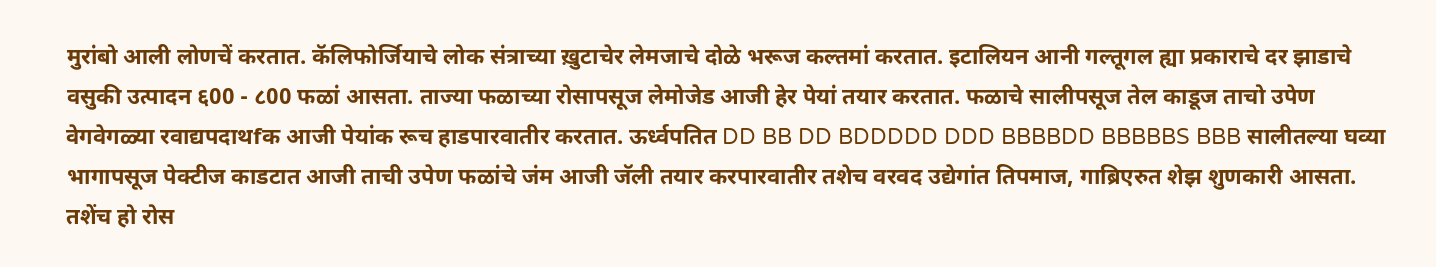मुरांबो आली लोणचें करतात. कॅलिफोर्जियाचे लोक संत्राच्या ख़ुटाचेर लेमजाचे दोळे भरूज कल्तमां करतात. इटालियन आनी गल्तूगल ह्या प्रकाराचे दर झाडाचे वसुकी उत्पादन ६00 - ८00 फळां आसता. ताज्या फळाच्या रोसापसूज लेमोजेड आजी हेर पेयां तयार करतात. फळाचे सालीपसूज तेल काडूज ताचो उपेण वेगवेगळ्या रवाद्यपदाथfक आजी पेयांक रूच हाडपारवातीर करतात. ऊर्ध्वपतित DD BB DD BDDDDD DDD BBBBDD BBBBBS BBB सालीतल्या घव्या भागापसूज पेक्टीज काडटात आजी ताची उपेण फळांचे जंम आजी जॅली तयार करपारवातीर तशेच वरवद उद्येगांत तिपमाज, गाब्रिएरुत शेझ शुणकारी आसता. तशेंच हो रोस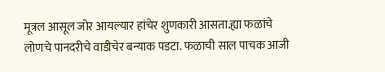मूत्रल आसूल जोर आयल्यार हांचेर शुणकारी आसता.ह्या फळांचे लोणचे पानदरीचे वाडीचेर बन्याक पडटा. फळाची साल पाचक आजी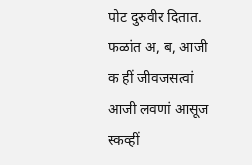पोट दुरुवीर दितात. फळांत अ, ब, आजी क हीं जीवजसत्वां आजी लवणां आसूज स्कव्हीं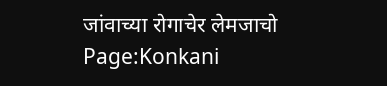जांवाच्या रोगाचेर लेमजाचो
Page:Konkani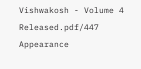Vishwakosh - Volume 4 Released.pdf/447
Appearance